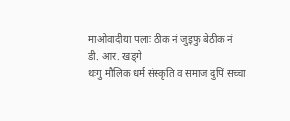माओवादीया पलाः ठीक नं जुइफु बेठीक नं
डी. आर. खड्गे
थःगु मौलिक धर्म संस्कृति व समाज दुपिं सच्चा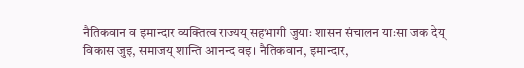नैतिकवान व इमान्दार व्यक्तित्व राज्यय् सहभागी जुयाः शासन संचालन याःसा जक देय् विकास जुइ, समाजय् शान्ति आनन्द वइ। नैतिकवान, इमान्दार,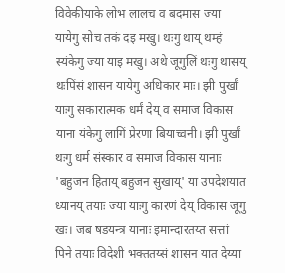विवेकीयाके लोभ लालच व बदमास ज्या यायेगु सोच तकं दइ मखु। थःगु थाय् थम्हं स्यंकेगु ज्या याइ मखु। अथे जूगुलिं थःगु थासय् थःपिंसं शासन यायेगु अधिकार माः। झी पुर्खां याःगु सकारात्मक धर्मं देय् व समाज विकास याना यंकेगु लागिं प्रेरणा बियाच्वनी। झी पुर्खां थःगु धर्म संस्कार व समाज विकास यानाः 'बहुजन हिताय् बहुजन सुखाय्' या उपदेशयात ध्यानय् तयाः ज्या याःगु कारणं देय् विकास जूगु खः। जब षडयन्त्र यानाः इमान्दारतय्त सत्तां पिने तयाः विदेशी भक्ततय्सं शासन यात देय्या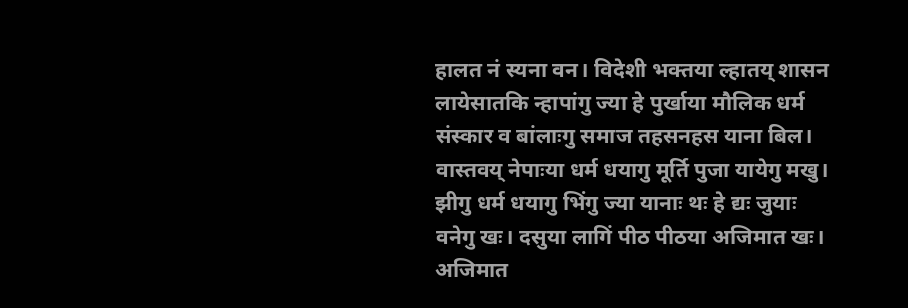हालत नं स्यना वन। विदेशी भक्तया ल्हातय् शासन लायेसातकि न्हापांगु ज्या हे पुर्खाया मौलिक धर्म संस्कार व बांलाःगु समाज तहसनहस याना बिल। वास्तवय् नेपाःया धर्म धयागु मूर्ति पुजा यायेगु मखु। झीगु धर्म धयागु भिंगु ज्या यानाः थः हे द्यः जुयाः वनेगु खः। दसुया लागिं पीठ पीठया अजिमात खः। अजिमात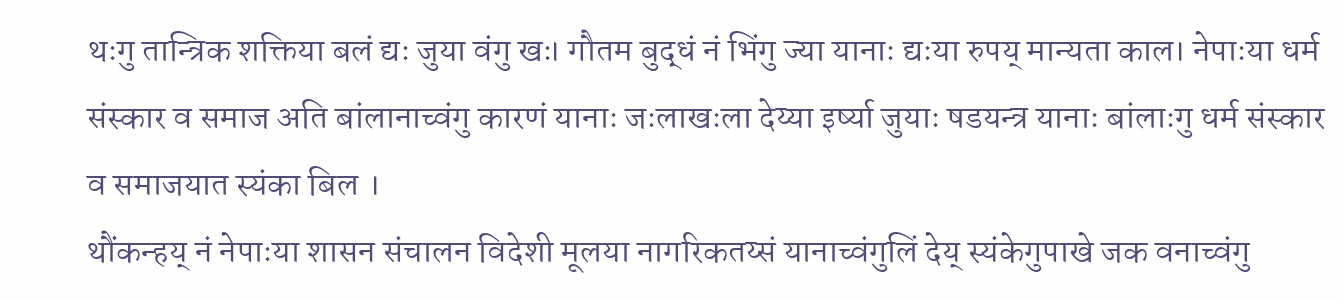थःगु तान्त्रिक शक्तिया बलं द्यः जुया वंगु खः। गौतम बुद्धं नं भिंगु ज्या यानाः द्यःया रुपय् मान्यता काल। नेपाःया धर्म संस्कार व समाज अति बांलानाच्वंगु कारणं यानाः जःलाखःला देय्या इर्ष्या जुयाः षडयन्त्र यानाः बांलाःगु धर्म संस्कार व समाजयात स्यंका बिल ।
थौंकन्हय् नं नेपाःया शासन संचालन विदेशी मूलया नागरिकतय्सं यानाच्वंगुलिं देय् स्यंकेगुपाखे जक वनाच्वंगु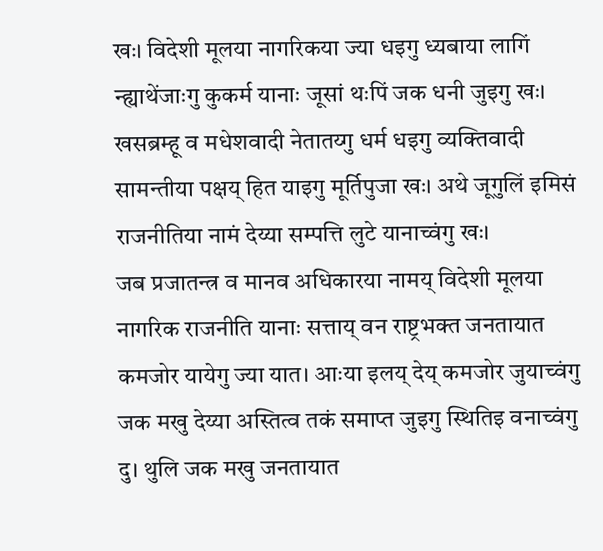खः। विदेशी मूलया नागरिकया ज्या धइगु ध्यबाया लागिं न्ह्याथेंजाःगु कुकर्म यानाः जूसां थःपिं जक धनी जुइगु खः। खसब्रम्हू व मधेशवादी नेतातय्गु धर्म धइगु व्यक्तिवादी सामन्तीया पक्षय् हित याइगु मूर्तिपुजा खः। अथे जूगुलिं इमिसं राजनीतिया नामं देय्या सम्पत्ति लुटे यानाच्वंगु खः।
जब प्रजातन्त्र व मानव अधिकारया नामय् विदेशी मूलया नागरिक राजनीति यानाः सत्ताय् वन राष्ट्रभक्त जनतायात कमजोर यायेगु ज्या यात। आःया इलय् देय् कमजोर जुयाच्वंगु जक मखु देय्या अस्तित्व तकं समाप्त जुइगु स्थितिइ वनाच्वंगु दु। थुलि जक मखु जनतायात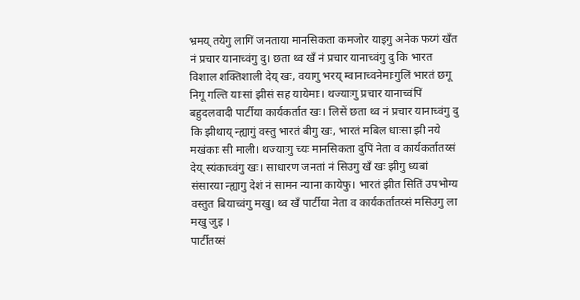भ्रमय् तयेगु लागिं जनताया मानसिकता कमजोर याइगु अनेक फय्गं खँत नं प्रचार यानाच्वंगु दु। छता थ्व खँ नं प्रचार यानाच्वंगु दु कि भारत विशाल शक्तिशाली देय् खः, वयागु भरय् म्वानाच्वनेमाःगुलिं भारतं छगू निगू गल्ति याःसां झीसं सह यायेमाः। थज्याःगु प्रचार यानाच्वंपिं बहुदलवादी पार्टीया कार्यकर्तात खः। लिसें छता थ्व नं प्रचार यानाच्वंगु दु कि झीथाय् न्ह्यागुं वस्तु भारतं बीगु खः, भारतं मबिल धाःसा झी नये मखंकाः सी माली। थज्याःगु च्यः मानसिकता दुपिं नेता व कार्यकर्तातय्सं देय् स्यंकाच्वंगु खः। साधारण जनतां नं सिउगु खँ खः झीगु ध्यबां संसारया न्ह्यागु देशं नं सामन न्याना कायेफु। भारतं झीत सितिं उपभोग्य वस्तुत बियाच्वंगु मखु। थ्व खँ पार्टीया नेता व कार्यकर्तातय्सं मसिउगु ला मखु जुइ ।
पार्टीतय्सं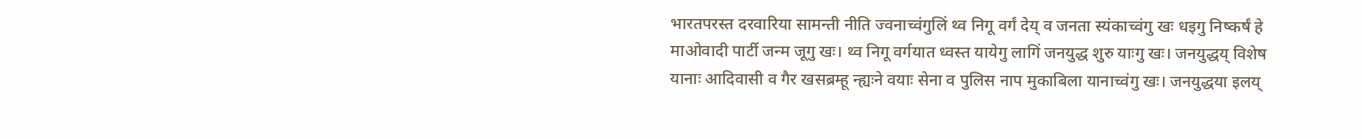भारतपरस्त दरवारिया सामन्ती नीति ज्वनाच्वंगुलिं थ्व निगू वर्गं देय् व जनता स्यंकाच्वंगु खः धइगु निष्कर्षं हे माओवादी पार्टी जन्म जूगु खः। थ्व निगू वर्गयात ध्वस्त यायेगु लागिं जनयुद्ध शुरु याःगु खः। जनयुद्धय् विशेष यानाः आदिवासी व गैर खसब्रम्हू न्ह्यःने वयाः सेना व पुलिस नाप मुकाबिला यानाच्वंगु खः। जनयुद्धया इलय्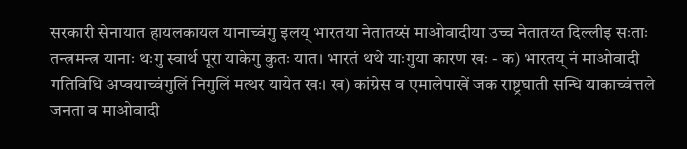सरकारी सेनायात हायलकायल यानाच्वंगु इलय् भारतया नेतातय्सं माओवादीया उच्च नेतातय्त दिल्लीइ सःताः तन्त्रमन्त्र यानाः थःगु स्वार्थ पूरा याकेगु कुतः यात। भारतं थथे याःगुया कारण खः - क) भारतय् नं माओवादी गतिविधि अप्वयाच्वंगुलिं निगुलिं मत्थर यायेत खः। ख) कांग्रेस व एमालेपाखें जक राष्ट्रघाती सन्धि याकाच्वंत्तले जनता व माओवादी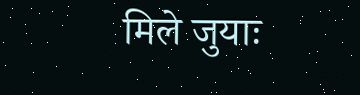मिले जुयाः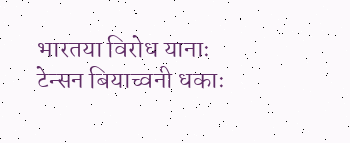भारतया विरोध यानाः टेन्सन बियाच्वनी धकाः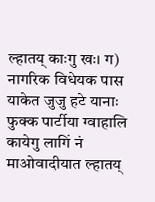ल्हातय् काःगु खः। ग) नागरिक विधेयक पास याकेत जुजु हटे यानाः फुक्क पार्टीया ग्वाहालि कायेगु लागिं नं माओवादीयात ल्हातय्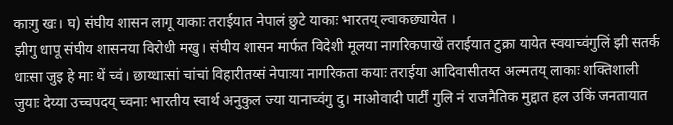काःगु खः। घ) संघीय शासन लागू याकाः तराईयात नेपालं छुटे याकाः भारतय् ल्वाकछ्यायेत ।
झीगु धापू संघीय शासनया विरोधी मखु। संघीय शासन मार्फत विदेशी मूलया नागरिकपाखें तराईयात टुक्रा यायेत स्वयाच्वंगुलिं झी सतर्क धाःसा जुइ हे माः थें च्वं। छाय्धाःसां चांचां विहारीतय्सं नेपाःया नागरिकता कयाः तराईया आदिवासीतय्त अल्मतय् लाकाः शक्तिशाली जुयाः देय्या उच्चपदय् च्वनाः भारतीय स्वार्थ अनुकुल ज्या यानाच्वंगु दु। माओवादी पार्टीं गुलि नं राजनैतिक मुद्दात हल उकिं जनतायात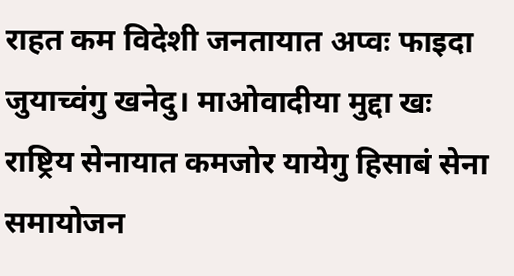राहत कम विदेशी जनतायात अप्वः फाइदा जुयाच्वंगु खनेदु। माओवादीया मुद्दा खः राष्ट्रिय सेनायात कमजोर यायेगु हिसाबं सेना समायोजन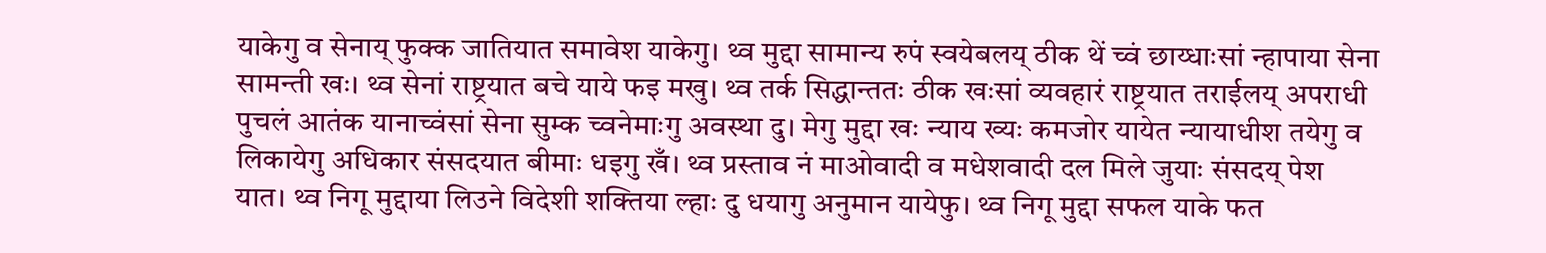याकेगु व सेनाय् फुक्क जातियात समावेश याकेगु। थ्व मुद्दा सामान्य रुपं स्वयेबलय् ठीक थें च्वं छाय्धाःसां न्हापाया सेना सामन्ती खः। थ्व सेनां राष्ट्रयात बचे याये फइ मखु। थ्व तर्क सिद्धान्ततः ठीक खःसां व्यवहारं राष्ट्रयात तरार्ईलय् अपराधी पुचलं आतंक यानाच्वंसां सेना सुम्क च्वनेमाःगु अवस्था दु। मेगु मुद्दा खः न्याय ख्यः कमजोर यायेत न्यायाधीश तयेगु व लिकायेगु अधिकार संसदयात बीमाः धइगु खँ। थ्व प्रस्ताव नं माओवादी व मधेशवादी दल मिले जुयाः संसदय् पेश यात। थ्व निगू मुद्दाया लिउने विदेशी शक्तिया ल्हाः दु धयागु अनुमान यायेफु। थ्व निगू मुद्दा सफल याके फत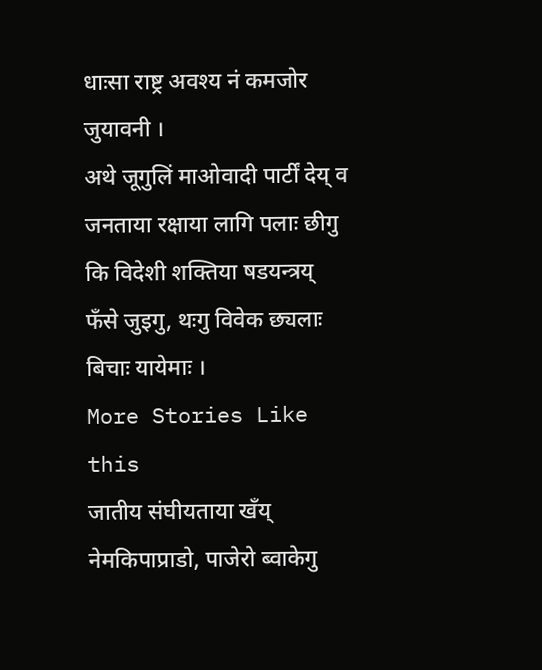धाःसा राष्ट्र अवश्य नं कमजोर जुयावनी ।
अथे जूगुलिं माओवादी पार्टीं देय् व जनताया रक्षाया लागि पलाः छीगु कि विदेशी शक्तिया षडयन्त्रय् फँसे जुइगु, थःगु विवेक छ्यलाः बिचाः यायेमाः ।
More Stories Like this
जातीय संघीयताया खँय् नेमकिपाप्राडो, पाजेरो ब्वाकेगु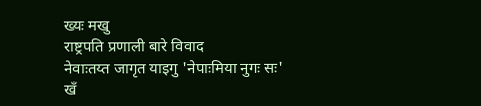ख्यः मखु
राष्ट्रपति प्रणाली बारे विवाद
नेवाःतय्त जागृत याइगु 'नेपाःमिया नुगः सः'
खँ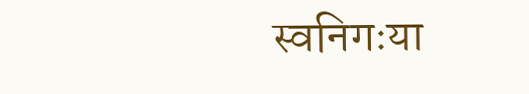स्वनिगःया